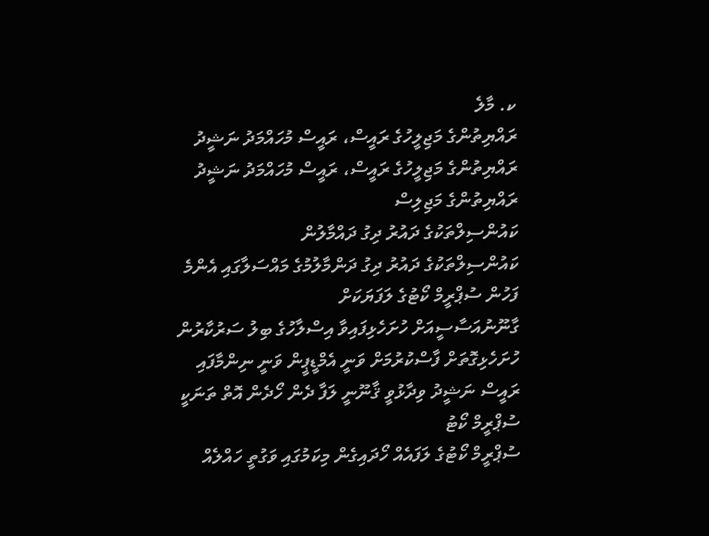ކ. މާލެ
ރައްޔިތުންގެ މަޖިލީހުގެ ރައީސް، ރައީސް މުހައްމަދު ނަޝީދު
ރައްޔިތުންގެ މަޖިލީހުގެ ރައީސް، ރައީސް މުހައްމަދު ނަޝީދު
ރައްޔިތުންގެ މަޖިލިސް
ކައުންސިލްތަކުގެ ދައުރު ދިގު ދައްމާލުން
ކައުންސިލްތަކުގެ ދައުރު ދިގު ދަންމާލުމުގެ މައްސަލާގައި އެންމެ ފަހުން ސުޕްރީމް ކޯޓުގެ ލަފަޔަކަށް
ގާނޫނުއަސާސީއަށް ހުށަހެޅިފައިވާ އިސްލާހުގެ ބިލު ސަރުކާރުން ހުށަހެޅިގޮތަށް ފާސްކުރުމަށް ވަނީ އެމްޑީޕީން ވަނީ ނިންމާފައި
ރައީސް ނަޝީދު ވިދާޅުވީ ޤާނޫނީ ލަފާ ދެން ހޯދެން އޮތް ތަނަކީ ސުޕްރީމް ކޯޓު
ސުޕްރީމް ކޯޓުގެ ލަފައެއް ހޯދައިގެން މިކަމުގައި ވަގުތީ ހައްލެއް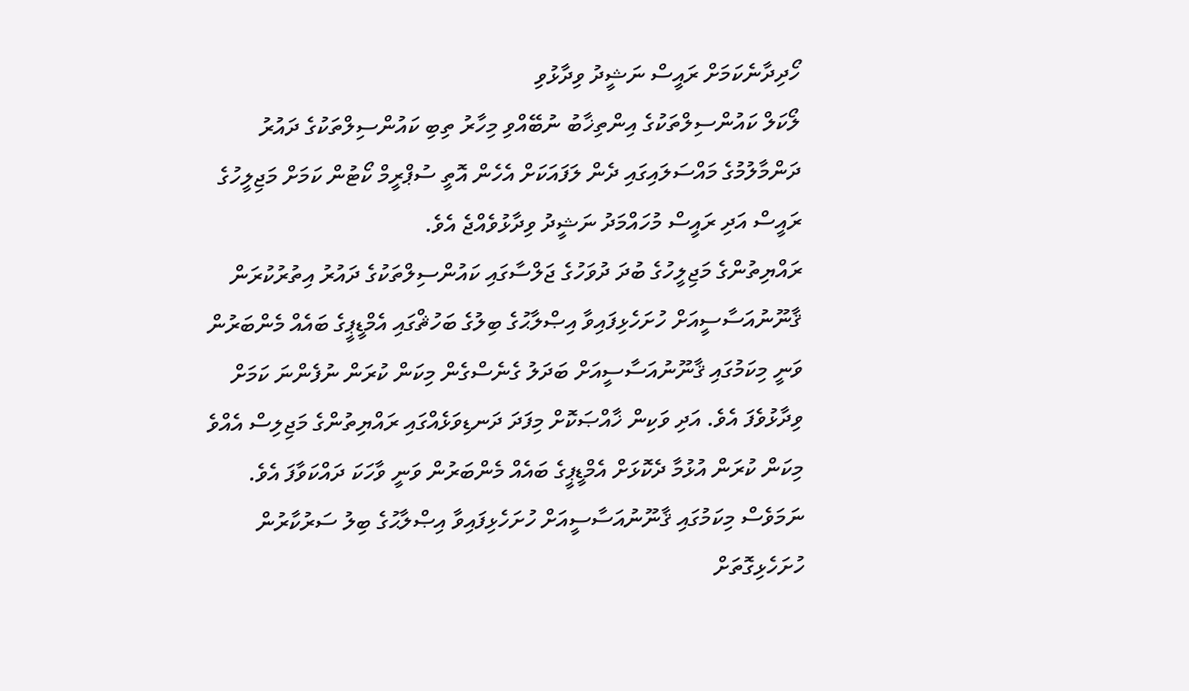ހޯދިދާނެކަމަށް ރައީސް ނަޝީދު ވިދާޅުވި
ލޯކަލް ކައުންސިލްތަކުގެ އިންތިޚާބު ނުބޭއްވި މިހާރު ތިބި ކައުންސިލްތަކުގެ ދައުރު ދަންމާލުމުގެ މައްސަލައިގައި ދެން ލަފައަކަށް އެހެން އޮތީ ސުޕްރީމް ކޯޓުން ކަމަށް މަޖިލީހުގެ ރައީސް އަދި ރައީސް މުހައްމަދު ނަޝީދު ވިދާޅުވެއްޖެ އެވެ.
ރައްޔިތުންގެ މަޖިލީހުގެ ބުދަ ދުވަހުގެ ޖަލްސާގައި ކައުންސިލްތަކުގެ ދައުރު އިތުރުކުރަން ޤާނޫނުއަސާސީއަށް ހުށަހެޅިފައިވާ އިޞްލާޙުގެ ބިލުގެ ބަހުޘްގައި އެމްޑީޕީގެ ބައެއް މެންބަރުން ވަނީ މިކަމުގައި ޤާނޫނުއަސާސީއަށް ބަދަލު ގެނެސްގެން މިކަން ކުރަން ނުފެންނަ ކަމަށް ވިދާޅުވެފަ އެވެ. އަދި ވަކިން ޚާއްޞަކޮށް މިފަދަ ދަނޑިވަޅެއްގައި ރައްޔިތުންގެ މަޖިލިސް އެއްވެ މިކަން ކުރަން އުޅުމާ ދެކޮޅަށް އެމްޑީޕީގެ ބައެއް މެންބަރުން ވަނީ ވާހަކަ ދައްކަވާފަ އެވެ.
ނަމަވެސް މިކަމުގައި ޤާނޫނުއަސާސީއަށް ހުށަހެޅިފައިވާ އިޞްލާޙުގެ ބިލު ސަރުކާރުން ހުށަހެޅިގޮތަށް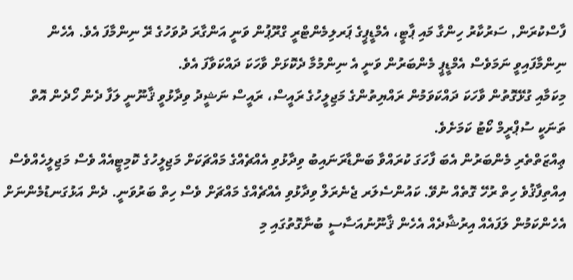ފާސްކުރަން, ސަރުކާރު ހިންގާ މައި ޕާޓީ، އެމްޑީޕީގެ ޕަރލިމެންޓްރީ ގްރޫޕުން ވަނީ އަންގާރަ ދުވަހުގެ ރޭ ނިންމާފަ އެވެ. އެހެން ނިންމާފައިވީ ނަމަވެސް އެމްޑީޕީ މެންބަރުން ވަނީ އެ ނިންމުމާ ދެކޮޅަށް ވާހަކަ ދައްކަވާފަ އެވެ.
މިކަމާއި ގުޅޭގޮތުން ވާހަކަ ދައްކަވަމުން ރައްޔިތުންގެ މަޖިލީހުގެ ރައީސް، ރައީސް ނަޝީދު ވިދާޅުވީ ޤާނޫނީ ލަފާ ދެން ހޯދެން އޮތް ތަނަކީ ސުޕްރީމް ކޯޓު ކަމަށެވެ.
ޢިއްޒަތްތެރި މެންބަރުން އެބަ ފާހަގަ ކުރައްވާ ބަންޑާރަނައިބު ވިދާޅުވި އެއްޗެއްގެ މައްޗަކަށް މަޖިލީހުގެ ކޮމިޓީއެއް ވެސް މަޖިލީހެއްވެސް އިއްތިފާޤުވެ ހިތް ރުހޭ ގޮތެއް ނުވޭ. ކައުންސެލަރ ޖެނެރަލް ވިދާޅުވި އެއްޗެއްގެ މައްޗަށް ވެސް ހިތް ބަރުވަނީ. ދެން އަޅުގަނޑުމެންނަށް އެހެންކަމުން ލަފައެއް އިރުޝާދެއް އެހެން ޤާނޫނުއަސާސީ ބުނާގޮތުގައި މި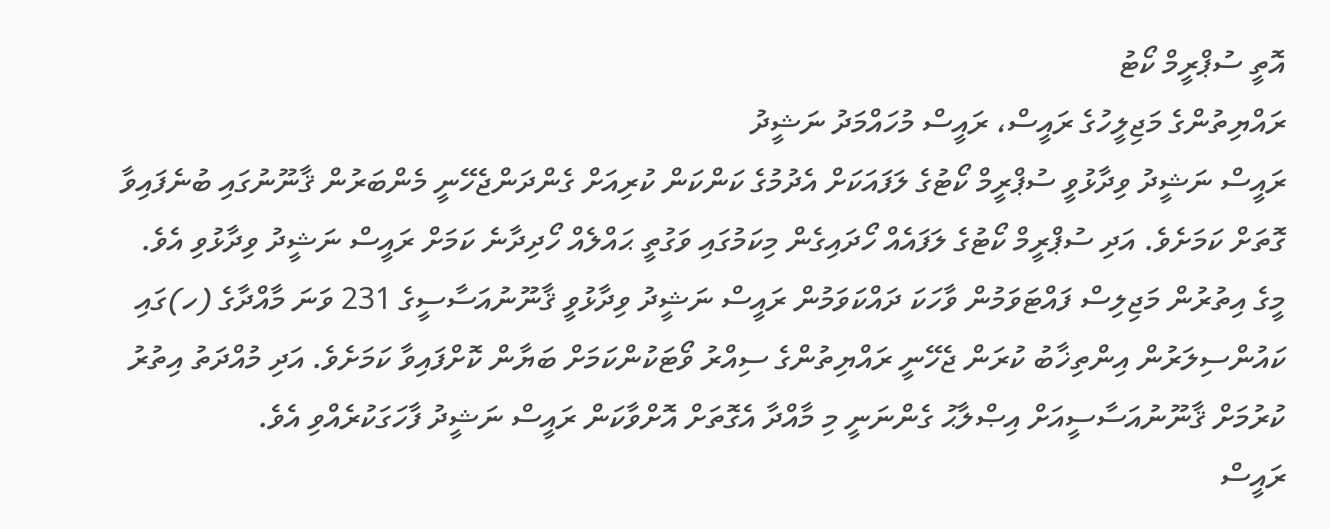އޮތީ ސުޕްރީމް ކޯޓު
ރައްޔިތުންގެ މަޖިލީހުގެ ރައީސް، ރައީސް މުހައްމަދު ނަޝީދު
ރައީސް ނަޝީދު ވިދާޅުވީ ސުޕްރީމް ކޯޓުގެ ލަފައަކަށް އެދުމުގެ ކަންކަން ކުރިއަށް ގެންދަންޖެހޭނީ މެންބަރުން ޤާނޫނުގައި ބުނެފައިވާ ގޮތަށް ކަމަށެވެ. އަދި ސުޕްރީމް ކޯޓުގެ ލަފައެއް ހޯދައިގެން މިކަމުގައި ވަގުތީ ޙައްލެއް ހޯދިދާނެ ކަމަށް ރައީސް ނަޝީދު ވިދާޅުވި އެވެ.
މީގެ އިތުރުން މަޖިލިސް ފައްޓަވަމުން ވާހަކަ ދައްކަވަމުން ރައީސް ނަޝީދު ވިދާޅުވީ ޤާނޫނުއަސާސީގެ 231 ވަނަ މާއްދާގެ (ހ)ގައި ކައުންސިލަރުން އިންތިޚާބު ކުރަން ޖެހޭނީ ރައްޔިތުންގެ ސިއްރު ވޯޓަކުންކަމަށް ބަޔާން ކޮށްފައިވާ ކަމަށެވެ. އަދި މުއްދަތު އިތުރު ކުރުމަށް ޤާނޫނުއަސާސީއަށް އިޞްލާޙު ގެންނަނީ މި މާއްދާ އެގޮތަށް އޮށްވާކަން ރައީސް ނަޝީދު ފާހަގަކުރެއްވި އެވެ.
ރައީސް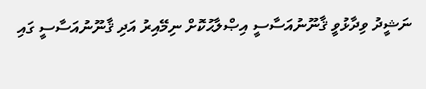ނަޝީދު ވިދާޅުވީ ޤާނޫނުއަސާސީ އިޞްލާޙުކޮށް ނިމޭއިރު އަދި ޤާނޫނުއަސާސީ ގައި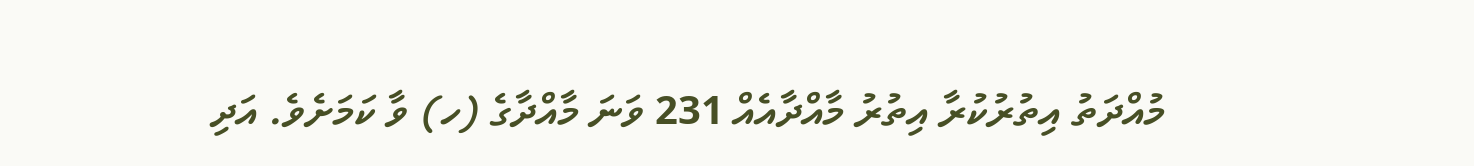މުއްދަތު އިތުރުކުރާ އިތުރު މާއްދާއެއް 231 ވަނަ މާއްދާގެ (ހ) ވާ ކަމަށެވެ. އަދި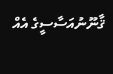ޤާނޫނުއަސާސީގެ އެއް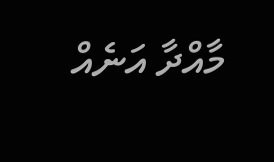މާއްދާ އަނެއް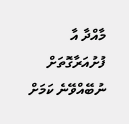މާއްދާ އާ ފުށުއަރާގޮތަށް ނުބޭއްވޭނެ ކަމަށް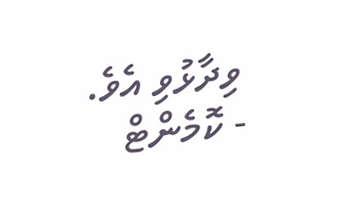ވިދާޅުވި އެވެ.
- ކޮމެންޓް